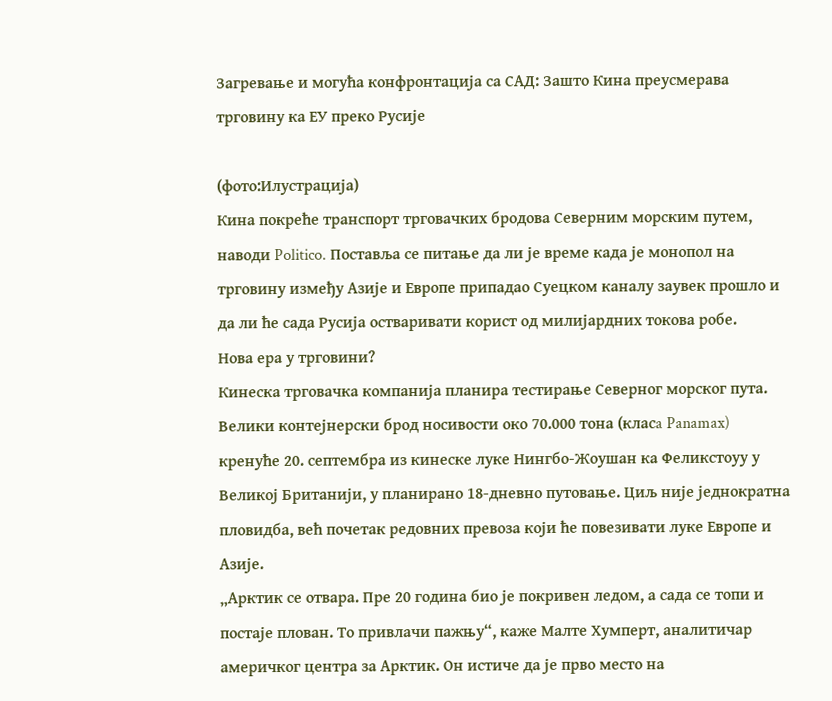Загревање и могућа конфронтација са САД: Зашто Кина преусмерава трговину ка ЕУ преко Русије

(фото:Илустрација)
Кина покреће транспорт трговачких бродова Северним морским путем, наводи Politico. Поставља се питање да ли је време када је монопол на трговину између Азије и Европе припадао Суецком каналу заувек прошло и да ли ће сада Русија остваривати корист од милијардних токова робе.
Нова ера у трговини?
Кинеска трговачка компанија планира тестирање Северног морског пута. Велики контејнерски брод носивости око 70.000 тона (класa Panamax) кренуће 20. септембра из кинеске луке Нингбо-Жоушан ка Феликстоуу у Великој Британији, у планирано 18-дневно путовање. Циљ није једнократна пловидба, већ почетак редовних превоза који ће повезивати луке Европе и Азије.
„Арктик се отвара. Пре 20 година био је покривен ледом, а сада се топи и постаје плован. То привлачи пажњу“, каже Малте Хумперт, аналитичар америчког центра за Арктик. Он истиче да је прво место на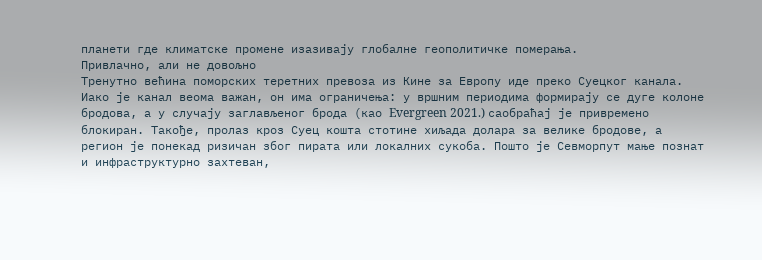планети где климатске промене изазивају глобалне геополитичке померања.
Привлачно, али не довољно
Тренутно већина поморских теретних превоза из Кине за Европу иде преко Суецког канала. Иако је канал веома важан, он има ограничења: у вршним периодима формирају се дуге колоне бродова, а у случају заглављеног брода (као Evergreen 2021.) саобраћај је привремено блокиран. Такође, пролаз кроз Суец кошта стотине хиљада долара за велике бродове, а регион је понекад ризичан због пирата или локалних сукоба. Пошто је Севморпут мање познат и инфраструктурно захтеван,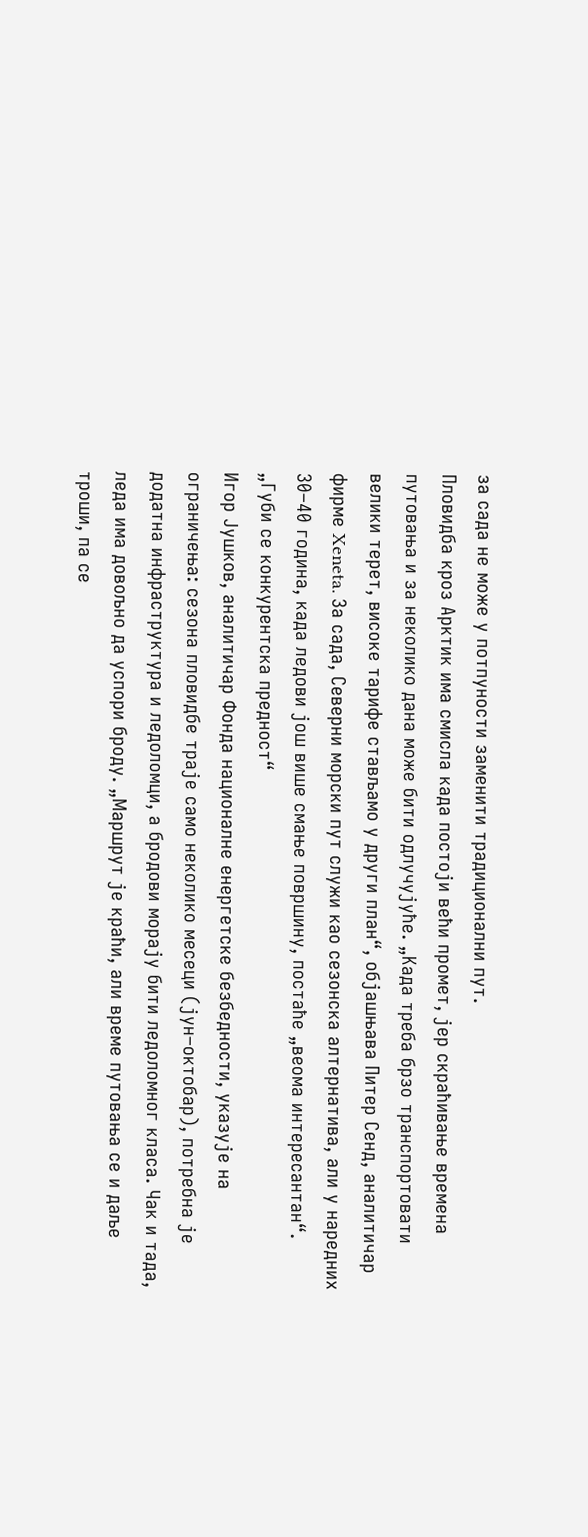за сада не може у потпуности заменити традиционални пут.
Пловидба кроз Арктик има смисла када постоји већи промет, јер скраћивање времена путовања и за неколико дана може бити одлучујуће. „Када треба брзо транспортовати велики терет, високе тарифе стављамо у други план“, објашњава Питер Сенд, аналитичар фирме Xeneta. За сада, Северни морски пут служи као сезонска алтернатива, али у наредних 30–40 година, када ледови још више смање површину, постаће „веома интересантан“.
„Губи се конкурентска предност“
Игор Јушков, аналитичар Фонда националне енергетске безбедности, указује на ограничења: сезона пловидбе траје само неколико месеци (јун–октобар), потребна је додатна инфраструктура и ледоломци, а бродови морају бити ледоломног класа. Чак и тада, леда има довољно да успори броду. „Маршрут је краћи, али време путовања се и даље троши, па се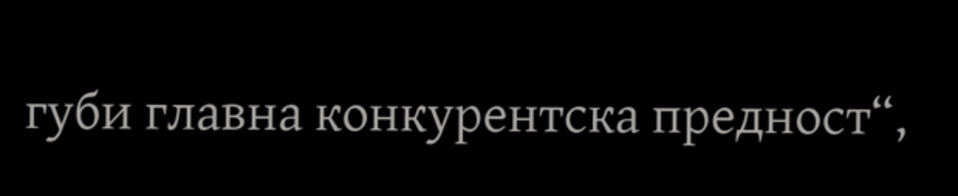губи главна конкурентска предност“,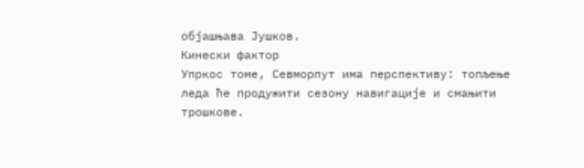објашњава Јушков.
Кинески фактор
Упркос томе, Севморпут има перспективу: топљење леда ће продужити сезону навигације и смањити трошкове.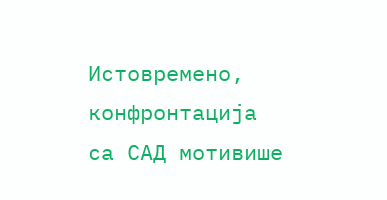Истовремено, конфронтација са САД мотивише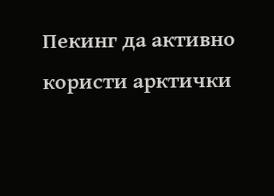Пекинг да активно користи арктички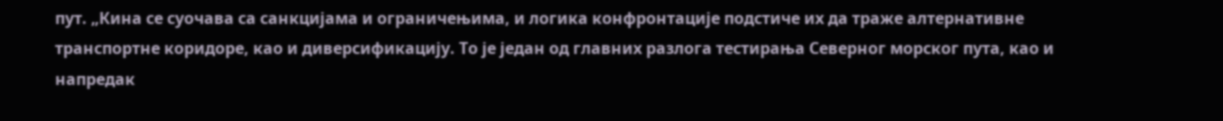пут. „Кина се суочава са санкцијама и ограничењима, и логика конфронтације подстиче их да траже алтернативне транспортне коридоре, као и диверсификацију. То је један од главних разлога тестирања Северног морског пута, као и напредак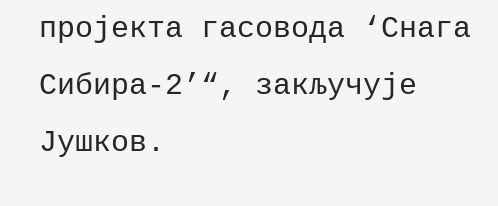пројекта гасовода ‘Снага Сибира-2’“, закључује Јушков.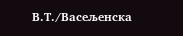В.Т./Васељенска